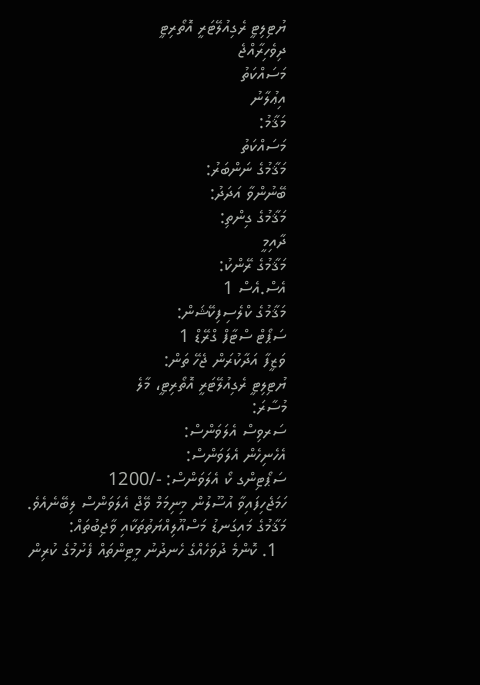ޔުޓިލިޓީ ރެގިއުލޭޓަރީ އޮތޯރިޓީ
ދިވެހިރާއްޖެ
މަސައްކަތު
އިޢުލާނު
މަޤާމު:
މަސައްކަތު
މަޤާމުގެ ނަންބަރު:
ބޭނުންވާ އަދަދު:
މަޤާމުގެ ގިންތި:
ދާއިމީ
މަޤާމުގެ ރޭންކު:
އެސް.އެސް 1
މަޤާމުގެ ކްލެސިފިކޭޝަން:
ސަޕޯޓް ސްޓާފް ގްރޭޑް 1
ވަޒީފާ އަދާކުރަން ޖެހޭ ތަން:
ޔުޓިލިޓީ ރެގިއުލޭޓަރީ އޮތޯރިޓީ، މާލެ
މުސާރަ:
ސަރވިސް އެލަވަންސް:
އެހެނިހެން އެލަވަންސް:
ސަޕޯޓިންގ ކޯ އެލަވަންސް: -/1200
ހަމަޖެހިފައިވާ އުސޫލުން މިނިމަމް ވޭޖް އެލަވަންސް ލިބޭނެއެވެ.
މަޤާމުގެ މައިގަނޑު މަސްއޫލިއްޔަތުތަކާއި ވާޖިބުތައް:
  1. ކޮންމެ ދުވަހެއްގެ ހެނދުނު މީޓިންތައް ފެށުމުގެ ކުރިން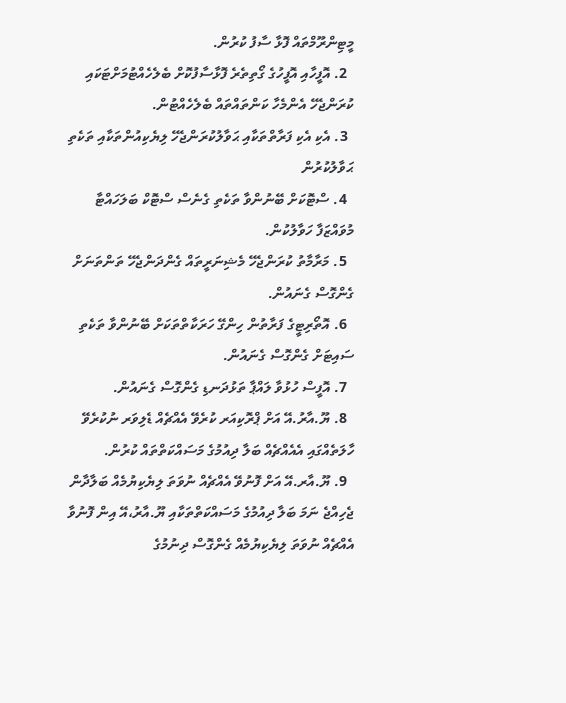މީޓިންރޫމްތައް ފޮޅާ ސާފު ކުރުން.
  2. އޮފީހާއި އޮފީހުގެ ގޯތިތެރެ ފޮޅާސާފުކޮށް ބެލެހެއްޓުމަށްޓަކައި ކުރަންޖެހޭ އެންމެހާ ކަންތައްތައް ބެލެހެއްޓުން.
  3. އެކި އެކި ފަރާތްތަކާއި ޙަވާލުކުރަންޖެހޭ ލިޔެކިއުންތަކާއި ތަކެތި ޙަވާލުކުރުން
  4. ސްޓޮކަށް ބޭނުންވާ ތަކެތި ގެނެސް ސްޓޮކް ބަލަހައްޓާ މުވައްޒަފާ ހަވާލުކުން.
  5. މަރާމާތު ކުރަންޖެހޭ މެޝިނަރީތައް ގެންދަންޖެހޭ ތަންތަނަށް ގެންގޮސް ގެނައުން.
  6. އޮތޯރިޓީގެ ފަރާތުން ހިންގޭ ހަރަކާތްތަކަށް ބޭނުންވާ ތަކެތި ސައިޓަށް ގެންގޮސް ގެނައުން.
  7. އޮފީސް ހުޅުވާ ލައްޕާ ތަޅުދަނޑި ގެންގޮސް ގެނައުން.
  8. ޔޫ.އާރު.އޭ އަށް ޕްރޮކިއަރ ކުރެވޭ އެއްޗެއް ޑެލިވަރ ނުކުރެވޭ ހާލަތެއްގައި އެއެއްޗެއް ބަލާ ދިއުމުގެ މަސައްކަތްތައް ކުރުން.
  9. ޔޫ.އާރ.އޭ އަށް ފޮނުވޭ އެއްޗެއް ނުވަތަ ލިޔެކިޔުމެއް ބަލާދާން ޖެހިއްޖެ ނަމަ ބަލާ ދިއުމުގެ މަސައްކަތްތަކާއި ޔޫ.އާރު،އޭ އިން ފޮނުވާ އެއްޗެއް ނުވަތަ ލިޔެކިޔުމެއް ގެންގޮސް ދިނުމުގެ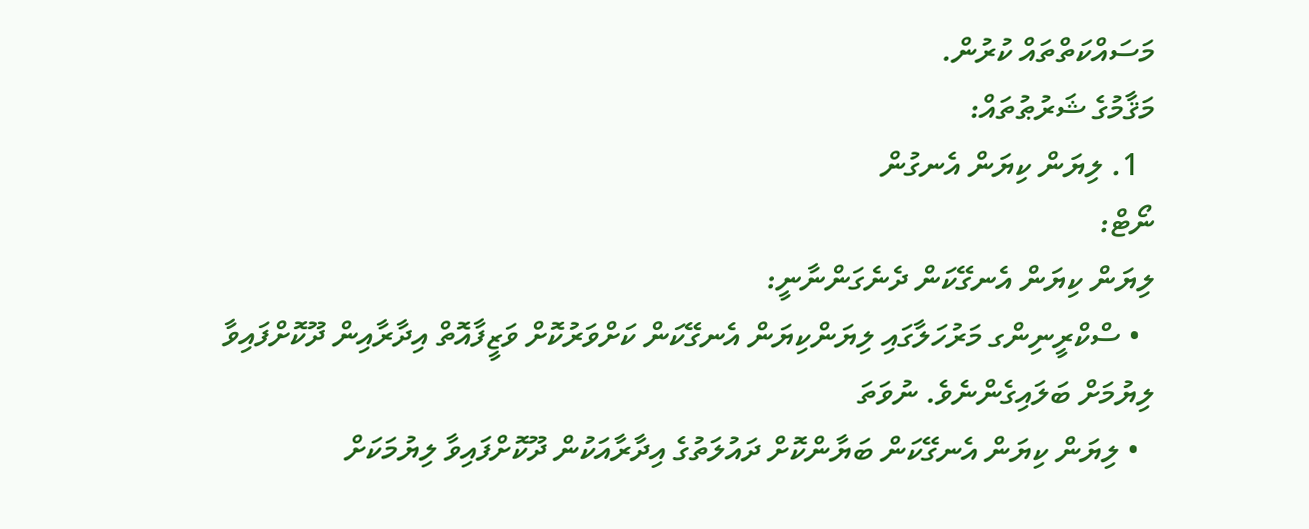މަސައްކަތްތައް ކުރުން.
މަޤާމުގެ ޝަރުޠުތައް:
  1. ލިޔަން ކިޔަން އެނގުން
ނޯޓް:
ލިޔަން ކިޔަން އެނގޭކަން ދެނެގަންނާނީ:
  • ސްކްރީނިންގ މަރުހަލާގައި ލިޔަންކިޔަން އެނގޭކަން ކަށްވަރުކޮށް ވަޒީފާއޮތް އިދާރާއިން ދޫކޮށްފައިވާ ލިޔުމަށް ބަލައިގެންނެވެ. ނުވަތަ
  • ލިޔަން ކިޔަން އެނގޭކަން ބަޔާންކޮށް ދައުލަތުގެ އިދާރާއަކުން ދޫކޮށްފައިވާ ލިޔުމަކަށް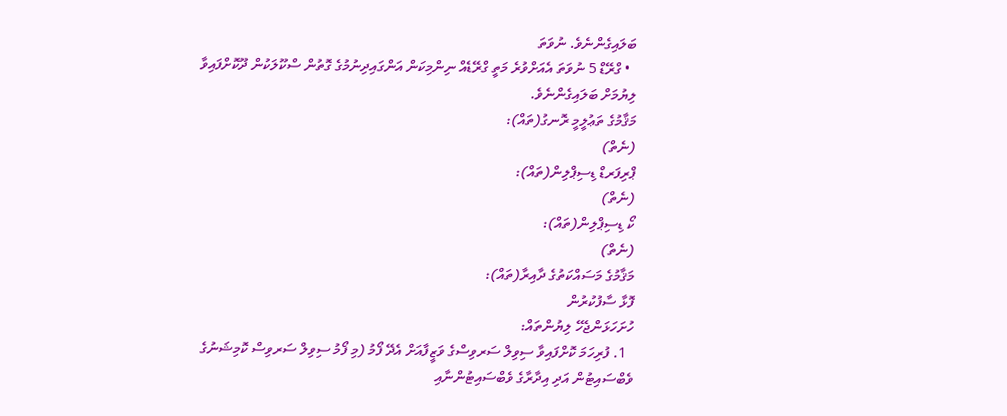ބަލައިގެންނެވެ. ނުވަތަ
  • ގްރޭޑް 5 ނުވަތަ އެއަށްވުރެ މަތީ ގްރޭޑެއް ނިންމިކަން އަންގައިދިނުމުގެ ގޮތުން ސްކޫލަކުން ދޫކޮށްފައިވާ ލިޔުމަށް ބަލައިގެންނެވެ.
މަޤާމުގެ ތަޢުލީމީ ރޮނގު(ތައް):
(ނެތް)
ޕްރިފަރޑް ޑިސިޕްލިން(ތައް):
(ނެތް)
ކޯ ޑިސިޕްލިން(ތައް):
(ނެތް)
މަޤާމުގެ މަސައްކަތުގެ ދާއިރާ(ތައް):
ފޮޅާ ސާފުކުރުން
ހުށަހަޅަންޖެހޭ ލިޔުންތައް:
  1. ފުރިހަމަ ކޮށްފައިވާ ސިވިލް ސަރވިސްގެ ވަޒީފާއަށް އެދޭ ފޯމު (މި ފޯމު ސިވިލް ސަރވިސް ކޮމިޝަނުގެ ވެބްސައިޓުން އަދި އިދާރާގެ ވެބްސައިޓުންނާއި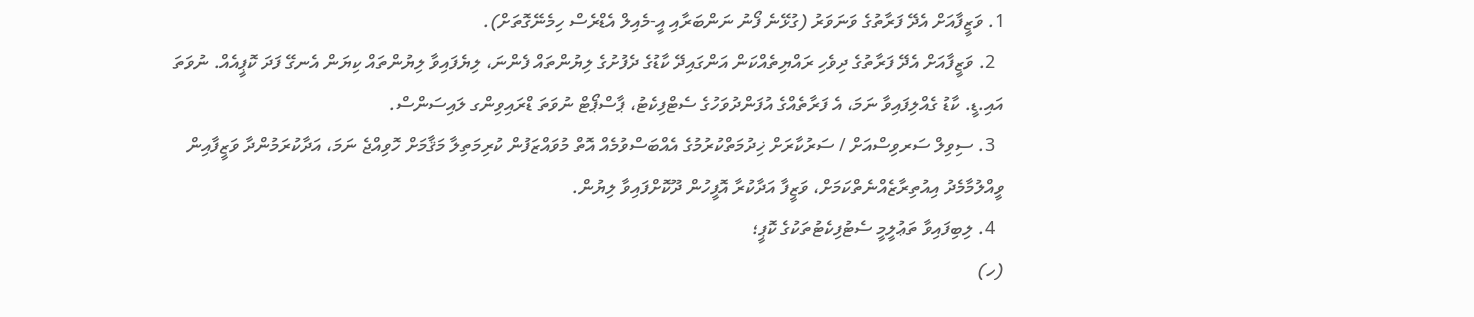1. ވަޒީފާއަށް އެދޭ ފަރާތުގެ ވަނަވަރު (ގުޅޭނެ ފޯނު ނަންބަރާއި އީ-މެއިލް އެޑްރެސް ހިމެނޭގޮތަށް).
  2. ވަޒީފާއަށް އެދޭ ފަރާތުގެ ދިވެހި ރައްޔިތެއްކަން އަންގައިދޭ ކާޑުގެ ދެފުށުގެ ލިޔުންތައް ފެންނަ، ލިޔެފައިވާ ލިޔުންތައް ކިޔަން އެނގޭ ފަދަ ކޮޕީއެއް. ނުވަތަ އައި.ޑީ. ކާޑު ގެއްލިފައިވާ ނަމަ، އެ ފަރާތެއްގެ އުފަންދުވަހުގެ ސެޓްފިކެޓު، ޕާސްޕޯޓް ނުވަތަ ޑްރައިވިންގ ލައިސަންސް.
  3. ސިވިލް ސަރވިސްއަށް / ސަރުކާރަށް ޚިދުމަތްކުރުމުގެ އެއްބަސްވުމެއް އޮތް މުވައްޒަފުން ކުރިމަތިލާ މަޤާމަށް ހޮވިއްޖެ ނަމަ، އަދާކުރަމުންދާ ވަޒީފާއިން ވީއްލުމާމެދު އިއުތިރާޒެއްނެތްކަމަށް، ވަޒީފާ އަދާކުރާ އޮފީހުން ދޫކޮށްފައިވާ ލިޔުން.
  4. ލިބިފައިވާ ތަޢުލީމީ ސެޓުފިކެޓުތަކުގެ ކޮޕީ؛
(ހ)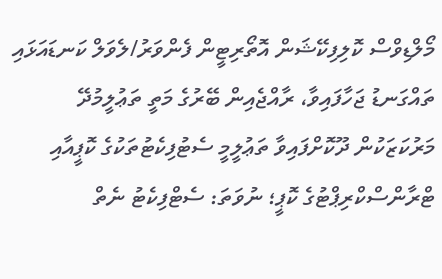މޯލްޑިވްސް ކޮލިފިކޭޝަން އޮތޯރިޓީން ފެންވަރު/ލެވަލް ކަނޑައަޅައި ތައްގަނޑު ޖަހާފައިވާ، ރާއްޖެއިން ބޭރުގެ މަތީ ތަޢުލީމުދޭ މަރުކަޒަކުން ދޫކޮށްފައިވާ ތަޢުލީމީ ސެޓުފިކެޓުތަކުގެ ކޮޕީއާއި ޓްރާންސްކްރިޕްޓުގެ ކޮޕީ؛ ނުވަތަ: ސެޓްފިކެޓު ނެތް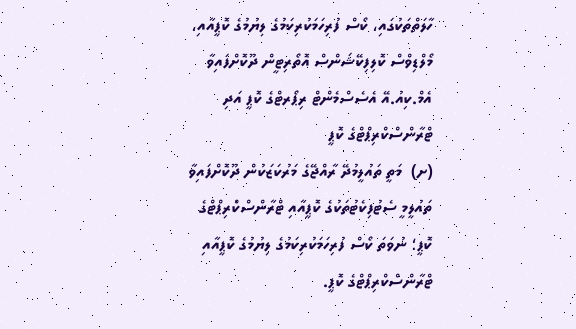ހާލަތްތަކުގައި، ކޯސް ފުރިހަމަކުރިކަމުގެ ލިޔުމުގެ ކޮޕީއާއި، މޯލްޑިވްސް ކޮލިފިކޭޝަންސް އޮތޯރިޓީން ދޫކޮށްފައިވާ އެމް.ކިއު.އޭ އެސެސްމެންޓް ރިޕޯރޓްގެ ކޮޕީ އަދި ޓްރާންސްކްރިޕްޓްގެ ކޮޕީ
(ށ)  މަތީ ތައުލީމުދޭ ރާއްޖޭގެ މަރުކަޒަކުން ދޫކޮށްފައިވާ ތައުލީމީ ސެޓުފިކެޓުތަކުގެ ކޮޕީއާއި ޓްރާންސްކްރިޕްޓްގެ ކޮޕީ؛ ނުވަތަ ކޯސް ފުރިހަމަކުރިކަމުގެ ލިޔުމުގެ ކޮޕީއާއި ޓްރާންސްކްރިޕްޓްގެ ކޮޕީ.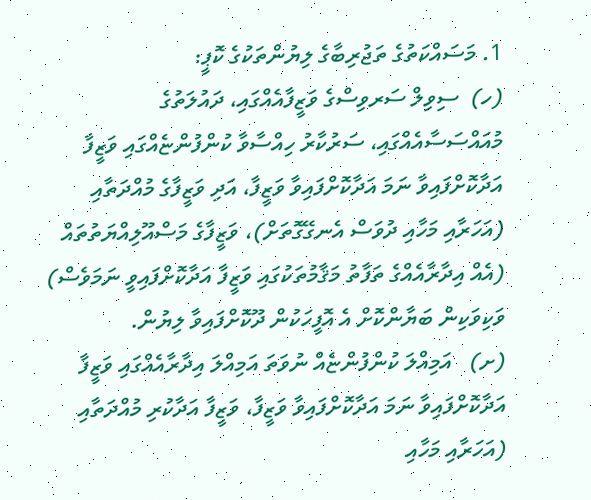1. މަސައްކަތުގެ ތަޖުރިބާގެ ލިޔުންތަކުގެ ކޮޕީ:
(ހ)  ސިވިލް ސަރވިސްގެ ވަޒީފާއެއްގައި، ދައުލަތުގެ މުއައްސަސާއެއްގައި، ސަރުކާރު ހިއްސާވާ ކުންފުންޏެއްގައި ވަޒީފާ އަދާކޮށްފައިވާ ނަމަ އަދާކޮށްފައިވާ ވަޒީފާ، އަދި ވަޒީފާގެ މުއްދަތާއި (އަހަރާއި މަހާއި ދުވަސް އެނގޭގޮތަށް)، ވަޒީފާގެ މަސްއޫލިއްޔަތުތައް (އެއް އިދާރާއެއްގެ ތަފާތު މަޤާމުތަކުގައި ވަޒީފާ އަދާކޮށްފައިވީ ނަމަވެސް) ވަކިވަކިން ބަޔާންކޮށް އެ އޮފީހަކުން ދޫކޮށްފައިވާ ލިޔުން.
(ށ)   އަމިއްލަ ކުންފުންޏެއް ނުވަތަ އަމިއްލަ އިދާރާއެއްގައި ވަޒީފާ އަދާކޮށްފައިވާ ނަމަ އަދާކޮށްފައިވާ ވަޒީފާ، ވަޒީފާ އަދާކުރި މުއްދަތާއި (އަހަރާއި މަހާއި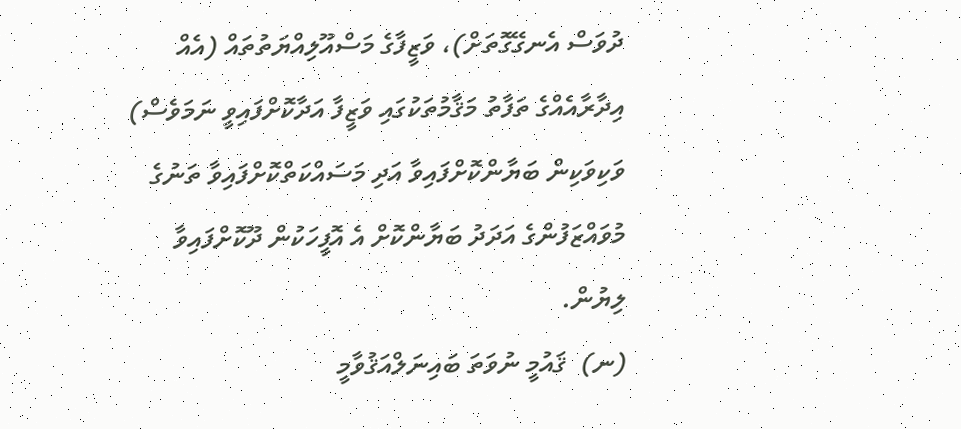ދުވަސް އެނގޭގޮތަށް)، ވަޒީފާގެ މަސްއޫލިއްޔަތުތައް (އެއް އިދާރާއެއްގެ ތަފާތު މަޤާމުތަކުގައި ވަޒީފާ އަދާކޮށްފައިވީ ނަމަވެސް) ވަކިވަކިން ބަޔާންކޮށްފައިވާ އަދި މަސައްކަތްކޮށްފައިވާ ތަނުގެ މުވައްޒަފުންގެ އަދަދު ބަޔާންކޮށް އެ އޮފީހަކުން ދޫކޮށްފައިވާ ލިޔުން.
(ނ)  ޤައުމީ ނުވަތަ ބައިނަލްއަޤުވާމީ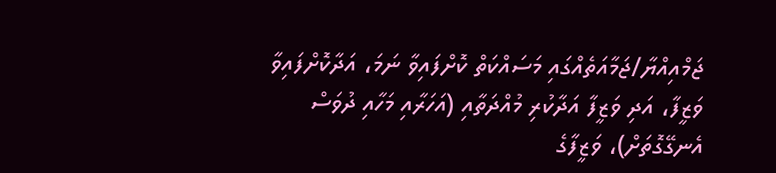ޖަމްއިއްޔާ/ޖަމާއަތެއްގައި މަސައްކަތް ކޮށްފައިވާ ނަމަ، އަދާކޮށްފައިވާ ވަޒީފާ، އަދި ވަޒީފާ އަދާކުރި މުއްދަތާއި (އަހަރާއި މަހާއި ދުވަސް އެނގޭގޮތަށް)، ވަޒީފާގެ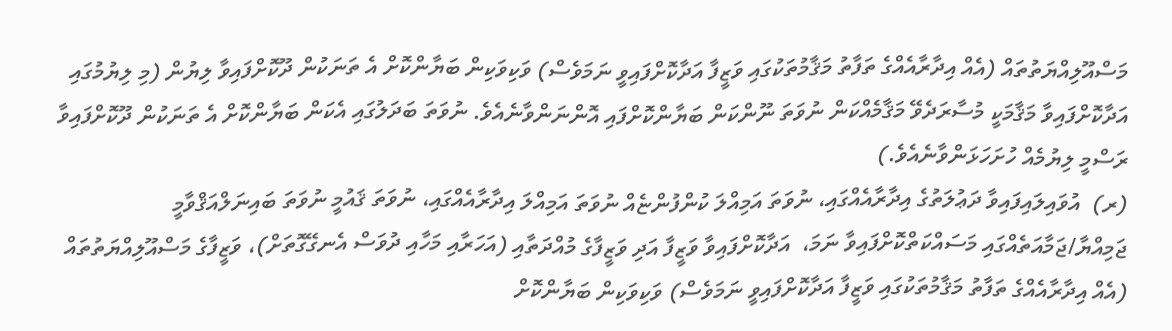މަސްއޫލިއްޔަތުތައް (އެއް އިދާރާއެއްގެ ތަފާތު މަޤާމުތަކުގައި ވަޒީފާ އަދާކޮށްފައިވީ ނަމަވެސް) ވަކިވަކިން ބަޔާންކޮށް އެ ތަނަކުން ދޫކޮށްފައިވާ ލިޔުން (މި ލިޔުމުގައި އަދާކޮށްފައިވާ މަޤާމަކީ މުސާރަދެވޭ މަޤާމެއްކަން ނުވަތަ ނޫންކަން ބަޔާންކޮށްފައި އޮންނަންވާނެއެވެ. ނުވަތަ ބަދަލުގައި އެކަން ބަޔާންކޮށް އެ ތަނަކުން ދޫކޮށްފައިވާ ރަސްމީ ލިޔުމެއް ހުށަހަޅަންވާނެއެވެ.)
(ރ)  އުވައިލައިފައިވާ ދަޢުލަތުގެ އިދާރާއެއްގައި، ނުވަތަ އަމިއްލަ ކުންފުންޏެއް ނުވަތަ އަމިއްލަ އިދާރާއެއްގައި، ނުވަތަ ޤައުމީ ނުވަތަ ބައިނަލްއަޤްވާމީ ޖަމިއްޔާ/ޖަމާއަތެއްގައި މަސައްކަތްކޮށްފައިވާ ނަމަ،  އަދާކޮށްފައިވާ ވަޒީފާ އަދި ވަޒީފާގެ މުއްދަތާއި (އަހަރާއި މަހާއި ދުވަސް އެނގޭގޮތަށް)، ވަޒީފާގެ މަސްއޫލިއްޔަތުތައް (އެއް އިދާރާއެއްގެ ތަފާތު މަޤާމުތަކުގައި ވަޒީފާ އަދާކޮށްފައިވީ ނަމަވެސް) ވަކިވަކިން ބަޔާންކޮށް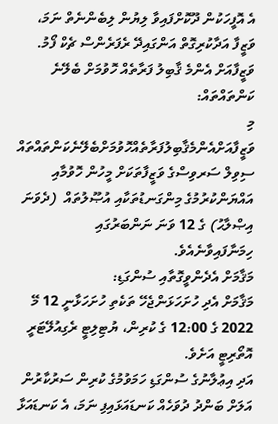އެ އޮފީހަކުން ދޫކޮށްފައިވާ ލިޔުން ލިބެންނެތް ނަމަ، ވަޒީފާ އަދާކުރިގޮތް އަންގައިދޭ ރެފަރެންސް ޗެކް ފޯމު.
ވަޒީފާއަށް އެންމެ ޤާބިލު ފަރާތެއް ހޮވުމަށް ބެލޭނެ ކަންތައްތައް:
މި ވަޒީފާއަށްއެންމެޤާބިލުފަރާތެއްހޮވުމަށްބެލޭނެކަންތައްތައް ސިވިލް ސަރވިސްގެ ވަޒީފާތަކަށް މީހުން ހޮވުމާއި އައްޔަންކުރުމުގެ މިންގަނޑުތަކާއި އުޞޫލުތައް  (ދެވަނަ އިޞްލާޙު) ގެ 12 ވަނަ ނަންބަރުގައި ހިމަނާފައިވާނެއެވެ.
މަޤާމަށް އެދެންވީގޮތާއި ސުންގަޑި:
މަޤާމަށް އެދި ހުށަހަޅަންޖެހޭ ތަކެތި ހުށަހަޅާނީ 12 މޭ 2022 ގެ 12:00 ގެ ކުރިން، ޔުޓިލިޓީ ރެގިއުލޭޓަރީ އޮތޯރިޓީ އަށެވެ.
އަދި އިޢުލާނުގެ ސުންގަޑި ހަމަވުމުގެ ކުރިން ސަރުކާރުން އަލަށް ބަންދު ދުވަހެއް ކަނޑައަޅައިފި ނަމަ، އެ ކަނޑައަޅާ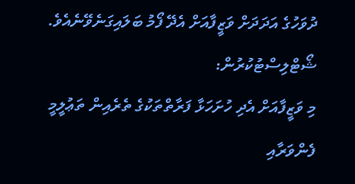ދުވަހުގެ އަދަދަށް ވަޒީފާއަށް އެދޭ ފޯމު ބަލައިގަނެވޭނެއެވެ.
ޝޯޓްލިސްޓުކުރުން:
މި ވަޒީފާއަށް އެދި ހުށަހަޅާ ފަރާތްތަކުގެ ތެރެއިން ތަޢުލީމީ ފެންވަރާއި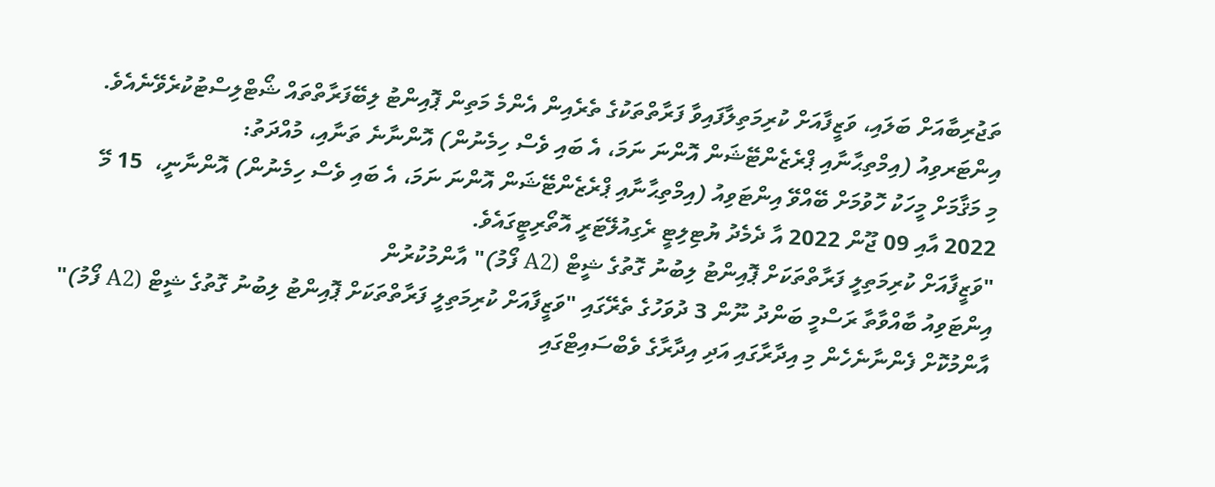ތަޖުރިބާއަށް ބަލައި، ވަޒީފާއަށް ކުރިމަތިލާފައިވާ ފަރާތްތަކުގެ ތެރެއިން އެންމެ މަތިން ޕޮއިންޓު ލިބޭފަރާތްތައް ޝޯޓްލިސްޓުކުރެވޭނެއެވެ.
އިންޓަރވިއު (އިމްތިޙާނާއި ޕްރެޒެންޓޭޝަން އޮންނަ ނަމަ، އެ ބައި ވެސް ހިމެނުން) އޮންނާނެ ތަނާއި، މުއްދަތު:
މި މަޤާމަށް މީހަކު ހޮވުމަށް ބޭއްވޭ އިންޓަވިއު (އިމްތިޙާނާއި ޕްރެޒެންޓޭޝަން އޮންނަ ނަމަ، އެ ބައި ވެސް ހިމެނުން) އޮންނާނީ،  15 މޭ 2022 އާއި 09 ޖޫން 2022 އާ ދެމެދު ޔުޓިލިޓީ ރެގިއުލޭޓަރީ އޮތޯރިޓީގައެވެ.
"ވަޒީފާއަށް ކުރިމަތިލީ ފަރާތްތަކަށް ޕޮއިންޓު ލިބުނު ގޮތުގެ ޝީޓް (A2 ފޯމު)" އާންމުކުރުން
އިންޓަވިއު ބާއްވާތާ ރަސްމީ ބަންދު ނޫން 3 ދުވަހުގެ ތެރޭގައި "ވަޒީފާއަށް ކުރިމަތިލީ ފަރާތްތަކަށް ޕޮއިންޓު ލިބުނު ގޮތުގެ ޝީޓް (A2 ފޯމު)" އާންމުކޮށް ފެންނާނެހެން މި އިދާރާގައި އަދި އިދާރާގެ ވެބްސައިޓްގައި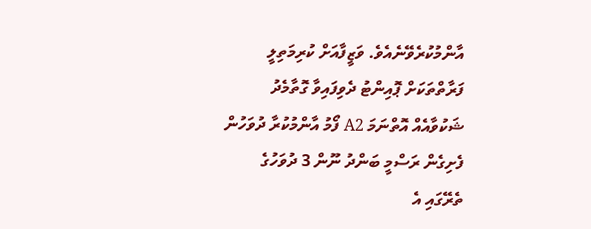އާންމުކުރެވޭނެއެވެ. ވަޒީފާއަށް ކުރިމަތިލީ ފަރާތްތަކަށް ޕޮއިންޓު ދެވިފައިވާ ގޮތާމެދު ޝަކުވާއެއް އޮތްނަމަ A2 ފޯމު އާންމުކުރާ ދުވަހުން ފެށިގެން ރަސްމީ ބަންދު ނޫން 3 ދުވަހުގެ ތެރޭގައި އެ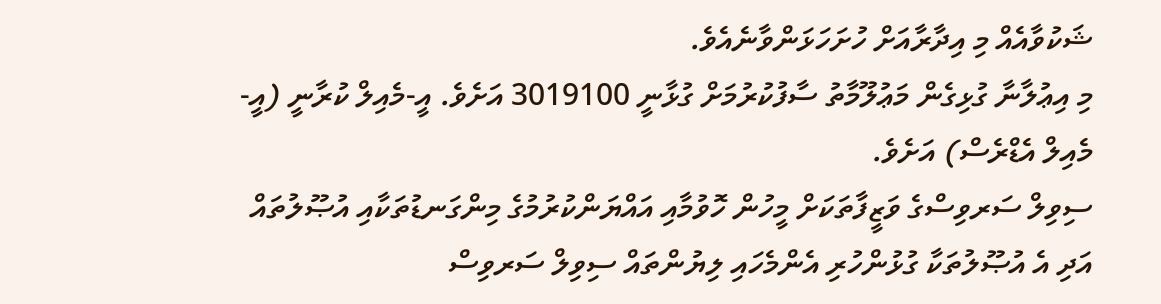ޝަކުވާއެއް މި އިދާރާއަށް ހުށަހަޅަންވާނެއެވެ.
މި އިޢުލާނާ ގުޅިގެން މަޢުލޫމާތު ސާފުކުރުމަށް ގުޅާނީ 3019100 އަށެވެ. އީ-މެއިލް ކުރާނީ (އީ-މެއިލް އެޑްރެސް) އަށެވެ.
ސިވިލް ސަރވިސްގެ ވަޒީފާތަކަށް މީހުން ހޮވުމާއި އައްޔަންކުރުމުގެ މިންގަނޑުތަކާއި އުޞޫލުތައް އަދި އެ އުޞޫލުތަކާ ގުޅުންހުރި އެންމެހައި ލިޔުންތައް ސިވިލް ސަރވިސް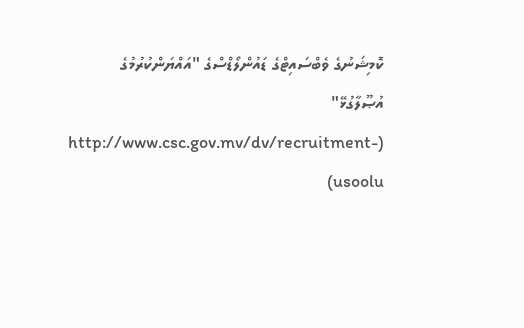ކޮމިޝަނުގެ ވެބްސައިޓްގެ ޑައުންލޯޑްސްގެ "އައްޔަންކުރުމުގެ އުޞޫލާގުޅޭ" (http://www.csc.gov.mv/dv/recruitment-usoolu)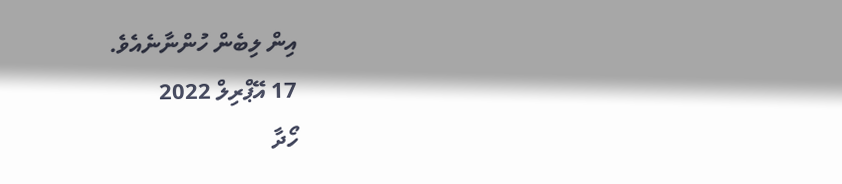އިން ލިބެން ހުންނާނެއެވެ.
17 އޭޕްރިލް 2022
ހޯދާ